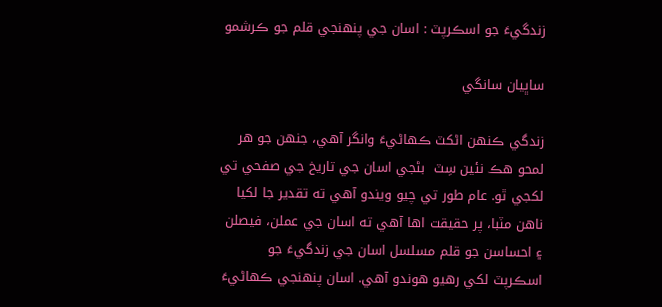زندگيءَ جو اسڪرپٽ : اسان جي پنهنجي قلم جو ڪرشمو

ساڀيان سانگي

زندگي ڪنهن اڻکٽ ڪهاڻيءَ وانگر آهي، جنهن جو هر لمحو هڪ نئين سِٽ  بڻجي اسان جي تاريخ جي صفحي تي لکجي ٿو. عام طور تي چيو ويندو آهي ته تقدير جا لکيا ناهن مٽبا، پر حقيقت اها آهي ته اسان جي عملن، فيصلن ۽ احساسن جو قلم مسلسل اسان جي زندگيءَ جو اسڪرپٽ لکي رهيو هوندو آهي. اسان پنهنجي ڪهاڻيءَ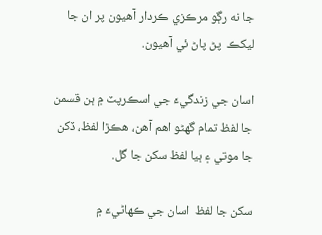جا نه رڳو مرڪزي ڪردار آهيون پر ان جا ليکڪ  پڻ پاڻ ئي آهيون.

اسان جي زندگيءَ جي اسڪرپٽ ۾ ٻن قسمن جا لفظ تمام گهڻو اهم آهن، ھڪڙا لفظ، ڏکن جا موتي ۽ ٻيا لفظ سکن جا گل.

سکن جا لفظ  اسان جي ڪهاڻيءَ ۾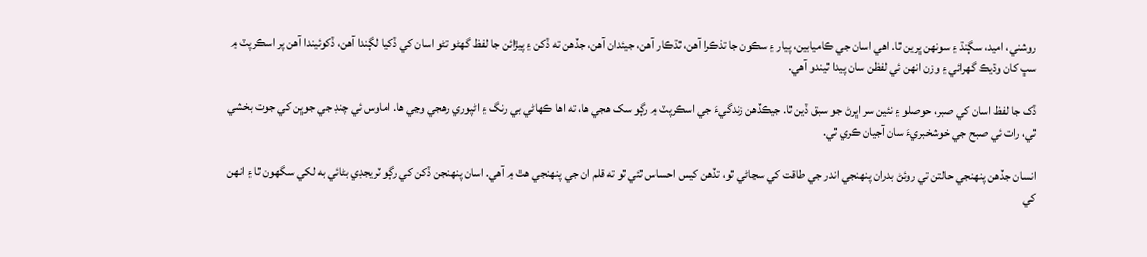روشني، اميد، سڳنڌ ۽ سونهن ڀرين ٿا. اهي اسان جي ڪاميابين، پيار ۽ سڪون جا تذڪرا آهن، ٿڌڪار آھن، جيئدان آھن، جڏهن ته ڏکن ۽ پيڙائن جا لفظ گهڻو تڻو اسان کي ڏکيا لڳندا آهن، ڏکوئيندا آھن پر اسڪرپٽ ۾ سڀ کان وڌيڪ گهرائي ۽ وزن انهن ئي لفظن سان پيدا ٿيندو آهي.

ڏک جا لفظ اسان کي صبر، حوصلو ۽ نئين سر اڀرڻ جو سبق ڏين ٿا. جيڪڏهن زندگيءَ جي اسڪرپٽ ۾ رڳو سک هجي ها، ته اها ڪهاڻي بي رنگ ۽ اڻپوري رهجي وڃي ها. اماوس ئي چنڊ جي جوڀن کي جوت بخشي ٿي، رات ئي صبح جي خوشخبريءَ سان آجيان ڪري ٿي.

انسان جڏهن پنهنجي حالتن تي روئڻ بدران پنهنجي اندر جي طاقت کي سڃاڻي ٿو، تڏهن کيس احساس ٿئي ٿو ته قلم ان جي پنهنجي هٿ ۾ آهي. اسان پنهنجن ڏکن کي رڳو ٽريجڊي بڻائي به لکي سگهون ٿا ۽ انهن کي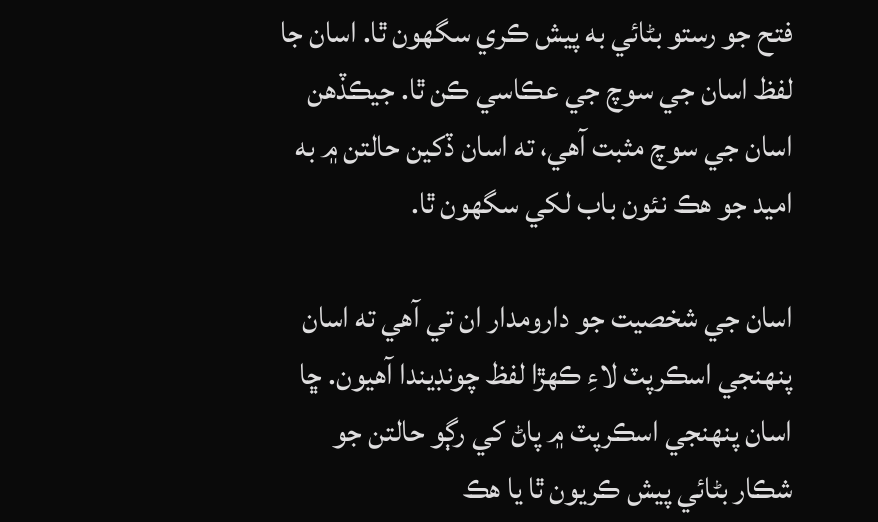فتح جو رستو بڻائي به پيش ڪري سگهون ٿا. اسان جا لفظ اسان جي سوچ جي عڪاسي ڪن ٿا. جيڪڏهن اسان جي سوچ مثبت آهي، ته اسان ڏکين حالتن ۾ به اميد جو هڪ نئون باب لکي سگهون ٿا.

اسان جي شخصيت جو دارومدار ان تي آهي ته اسان پنهنجي اسڪرپٽ لاءِ ڪهڙا لفظ چونڊيندا آهيون. ڇا اسان پنهنجي اسڪرپٽ ۾ پاڻ کي رڳو حالتن جو شڪار بڻائي پيش ڪريون ٿا يا هڪ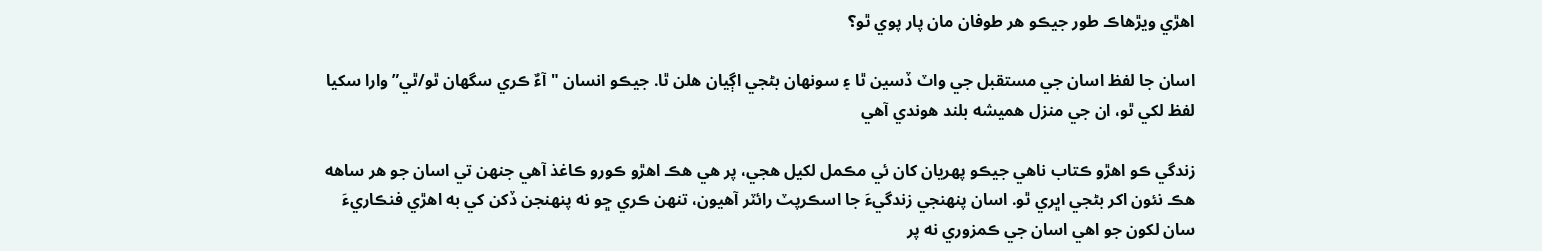اهڙي ويڙهاڪ طور جيڪو هر طوفان مان پار پوي ٿو؟

اسان جا لفظ اسان جي مستقبل جي واٽ ڏسين ٿا ۽ سونھان بڻجي اڳيان ھلن ٿا. جيڪو انسان "آءٌ ڪري سگهان ٿو/ٿي” وارا سکيا لفظ لکي ٿو، ان جي منزل هميشه بلند هوندي آهي

زندگي ڪو اهڙو ڪتاب ناهي جيڪو پهريان کان ئي مڪمل لکيل هجي، پر هي هڪ اهڙو ڪورو ڪاغذ آهي جنهن تي اسان جو هر ساهه هڪ نئون اکر بڻجي اڀري ٿو. اسان پنهنجي زندگيءَ جا اسڪرپٽ رائٽر آهيون، تنهن ڪري ڇو نه پنهنجن ڏکن کي به اهڙي فنڪاريءَ سان لکون جو اهي اسان جي ڪمزوري نه پر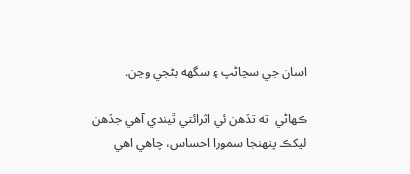اسان جي سڃاڻپ ۽ سگهه بڻجي وڃن.

ڪهاڻي  ته تڏهن ئي اثرائتي ٿيندي آهي جڏهن ليکڪ پنهنجا سمورا احساس، چاهي اهي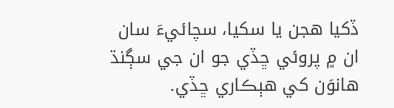ڏکيا هجن يا سکيا، سچائيءَ سان ان ۾ پروئي ڇڏي جو ان جي سڳنڌ ھانوَن کي هٻڪاري ڇڏي.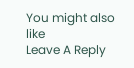You might also like
Leave A Reply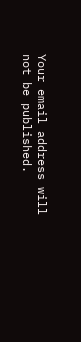Your email address will not be published.